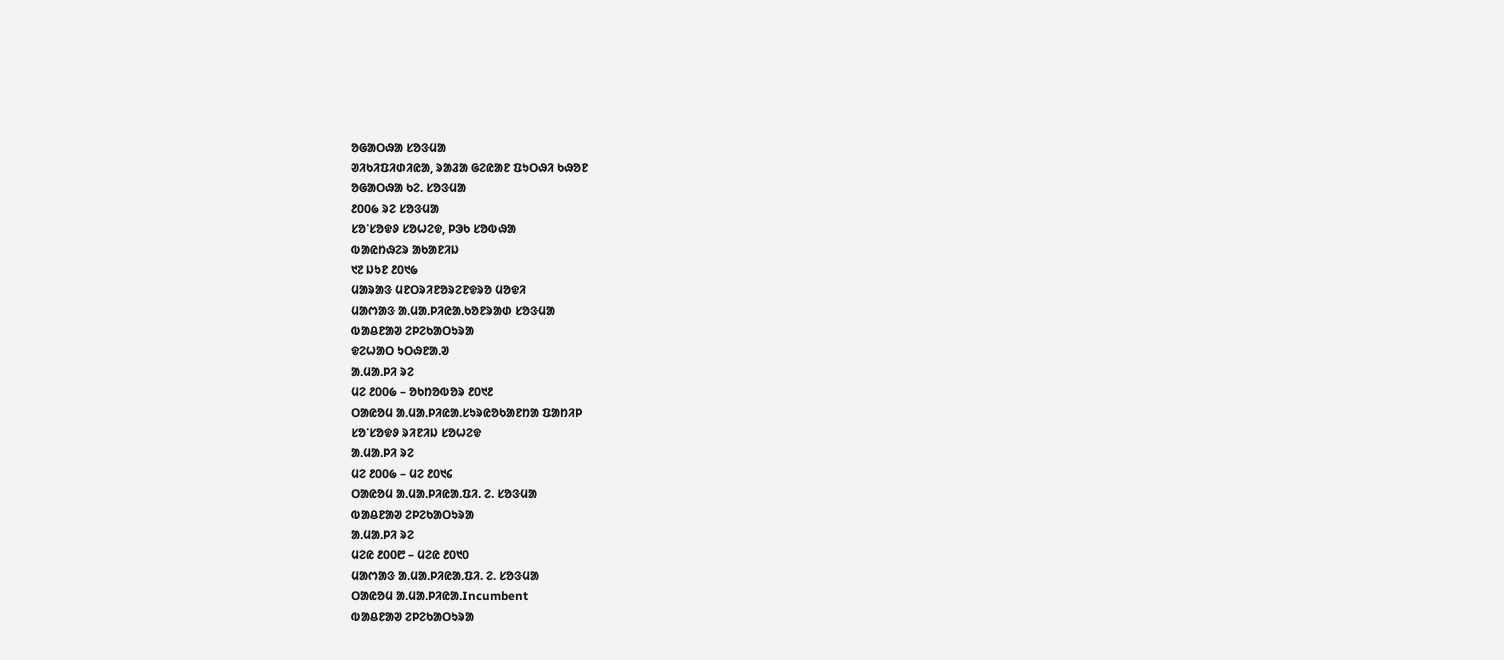ᱚᱜᱟᱛᱷᱟ ᱥᱚᱝᱢᱟ
ᱣᱤᱠᱤᱯᱤᱰᱤᱭᱟ, ᱨᱟᱲᱟ ᱜᱮᱭᱟᱱ ᱯᱩᱛᱷᱤ ᱠᱷᱚᱱ
ᱚᱜᱟᱛᱷᱟ ᱠᱮ. ᱥᱚᱝᱢᱟ
᱒᱐᱐᱙ ᱨᱮ ᱥᱚᱝᱢᱟ
ᱥᱚᱸᱥᱚᱫᱽ ᱥᱚᱦᱮᱫ, ᱞᱳᱠ ᱥᱚᱵᱷᱟ
ᱵᱟᱭᱴᱷᱮᱨ ᱟᱠᱟᱱᱤᱡ
᱑᱗ ᱡᱩᱱ ᱒᱐᱑᱙
ᱢᱟᱨᱟᱝ ᱢᱱᱛᱨᱤᱱᱚᱨᱮᱱᱫᱨᱚ ᱢᱚᱫᱤ
ᱢᱟᱬᱟᱝ ᱟᱹᱢᱟᱹᱞᱤᱭᱟᱹᱠᱚᱱᱨᱟᱰ ᱥᱚᱝᱢᱟ
ᱵᱟᱪᱱᱟᱣ ᱮᱞᱮᱠᱟᱛᱩᱨᱟ
ᱫᱮᱦᱟᱛ ᱩᱛᱷᱱᱟᱹᱣ
ᱟᱹᱢᱟᱹᱞᱤ ᱨᱮ
ᱢᱮ ᱒᱐᱐᱙ – ᱚᱠᱴᱚᱵᱚᱨ ᱒᱐᱑᱒
ᱛᱟᱭᱚᱢ ᱟᱹᱢᱟᱹᱞᱤᱭᱟᱹᱥᱩᱨᱭᱚᱠᱟᱱᱴᱟ ᱯᱟᱴᱤᱞ
ᱥᱚᱸᱥᱚᱫᱽ ᱨᱤᱱᱤᱡ ᱥᱚᱦᱮᱫ
ᱟᱹᱢᱟᱹᱞᱤ ᱨᱮ
ᱢᱮ ᱒᱐᱐᱙ – ᱢᱮ ᱒᱐᱑᱔
ᱛᱟᱭᱚᱢ ᱟᱹᱢᱟᱹᱞᱤᱭᱟᱹᱯᱤ. ᱮ. ᱥᱚᱝᱢᱟ
ᱵᱟᱪᱱᱟᱣ ᱮᱞᱮᱠᱟᱛᱩᱨᱟ
ᱟᱹᱢᱟᱹᱞᱤ ᱨᱮ
ᱢᱮᱭ ᱒᱐᱐᱘ – ᱢᱮᱭ ᱒᱐᱑᱐
ᱢᱟᱬᱟᱝ ᱟᱹᱢᱟᱹᱞᱤᱭᱟᱹᱯᱤ. ᱮ. ᱥᱚᱝᱢᱟ
ᱛᱟᱭᱚᱢ ᱟᱹᱢᱟᱹᱞᱤᱭᱟᱹIncumbent
ᱵᱟᱪᱱᱟᱣ ᱮᱞᱮᱠᱟᱛᱩᱨᱟ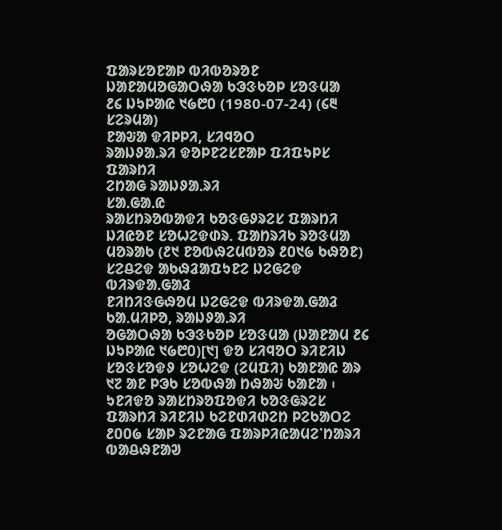ᱯᱟᱨᱥᱚᱱᱟᱞ ᱵᱤᱵᱚᱨᱚᱱ
ᱡᱟᱱᱟᱢᱚᱜᱟᱛᱷᱟ ᱠᱳᱝᱠᱚᱞ ᱥᱚᱝᱢᱟ
᱒᱔ ᱡᱩᱞᱟᱭ ᱑᱙᱘᱐ (1980-07-24) (᱔᱓ ᱥᱮᱨᱢᱟ)
ᱱᱟᱶᱟ ᱫᱤᱞᱞᱤ, ᱥᱤᱧᱚᱛ
ᱨᱟᱡᱽᱟᱹᱨᱤ ᱫᱚᱞᱱᱮᱥᱱᱟᱞ ᱯᱤᱯᱩᱞᱥ ᱯᱟᱨᱴᱤ
ᱮᱴᱟᱜ ᱨᱟᱡᱽᱟᱹᱨᱤ
ᱥᱟᱹᱜᱟᱹᱭ
ᱨᱟᱥᱴᱨᱚᱵᱟᱫᱤ ᱠᱚᱝᱜᱽᱨᱮᱥ ᱯᱟᱨᱴᱤ
ᱡᱤᱭᱚᱱ ᱥᱚᱦᱮᱫᱰᱨ. ᱯᱟᱴᱨᱤᱠ ᱨᱚᱝᱢᱟ ᱢᱚᱨᱟᱠ (᱒᱑ ᱱᱚᱵᱷᱮᱢᱵᱚᱨ ᱒᱐᱑᱙ ᱠᱷᱚᱱ)
ᱥᱮᱪᱮᱫ ᱟᱠᱷᱲᱟᱯᱩᱱᱮ ᱡᱮᱜᱮᱫ ᱵᱤᱨᱫᱟᱹᱜᱟᱲ
ᱱᱤᱴᱤᱝᱜᱷᱚᱢ ᱡᱮᱜᱮᱫ ᱵᱤᱨᱫᱟᱹᱜᱟᱲ
ᱠᱟᱹᱢᱤᱞᱚ, ᱨᱟᱡᱽᱟᱹᱨᱤ
ᱚᱜᱟᱛᱷᱟ ᱠᱳᱝᱠᱚᱞ ᱥᱚᱝᱢᱟ (ᱡᱟᱱᱟᱢ ᱒᱔ ᱡᱩᱞᱟᱭ ᱑᱙᱘᱐)[᱑] ᱫᱚ ᱥᱤᱧᱚᱛ ᱨᱤᱱᱤᱡ ᱥᱚᱝᱥᱚᱫᱽ ᱥᱚᱦᱮᱫ (ᱮᱢᱯᱤ) ᱠᱟᱱᱟᱭ ᱟᱨ ᱑᱗ ᱟᱱ ᱞᱳᱠ ᱥᱚᱵᱷᱟ ᱴᱷᱟᱶ ᱠᱟᱱᱟ ᱾ ᱩᱱᱤᱫᱚ ᱨᱟᱥᱴᱨᱚᱯᱚᱫᱤ ᱠᱚᱝᱜᱨᱮᱥ ᱯᱟᱨᱴᱤ ᱨᱤᱱᱤᱡ ᱠᱮᱱᱰᱤᱰᱮᱴ ᱞᱮᱠᱟᱛᱮ ᱒᱐᱐᱙ ᱥᱟᱞ ᱨᱮᱱᱟᱜ ᱯᱟᱨᱞᱤᱭᱟᱢᱮᱸᱴᱟᱨᱤ ᱵᱟᱪᱷᱱᱟᱣ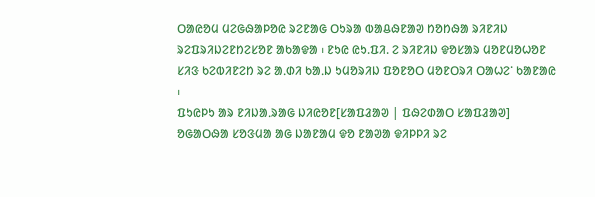ᱛᱟᱭᱚᱢ ᱢᱮᱜᱷᱟᱞᱚᱭ ᱨᱮᱱᱟᱜ ᱛᱩᱨᱟ ᱵᱟᱪᱷᱱᱟᱣ ᱴᱚᱴᱷᱟ ᱨᱤᱱᱤᱡ ᱨᱮᱯᱨᱤᱡᱮᱱᱴᱮᱥᱚᱱ ᱟᱠᱟᱫᱟ ᱾ ᱱᱩᱭ ᱭᱩ.ᱯᱤ. ᱮ ᱨᱤᱱᱤᱡ ᱫᱚᱥᱟᱨ ᱢᱚᱱᱢᱚᱦᱚᱱ ᱥᱤᱝ ᱠᱮᱵᱤᱱᱮᱴ ᱨᱮ ᱟᱹᱰᱤ ᱠᱟᱹᱡ ᱩᱢᱚᱨᱤᱡ ᱯᱚᱱᱚᱛ ᱢᱚᱱᱛᱨᱤ ᱛᱟᱦᱮᱸ ᱠᱟᱱᱟᱭ ᱾
ᱯᱩᱭᱞᱩ ᱟᱨ ᱱᱤᱡᱟᱹᱨᱟᱜ ᱡᱤᱭᱚᱱ[ᱥᱟᱯᱲᱟᱣ | ᱯᱷᱮᱰᱟᱛ ᱥᱟᱯᱲᱟᱣ]
ᱚᱜᱟᱛᱷᱟ ᱥᱚᱝᱢᱟ ᱟᱜ ᱡᱟᱱᱟᱢ ᱫᱚ ᱱᱟᱣᱟ ᱫᱤᱞᱞᱤ ᱨᱮ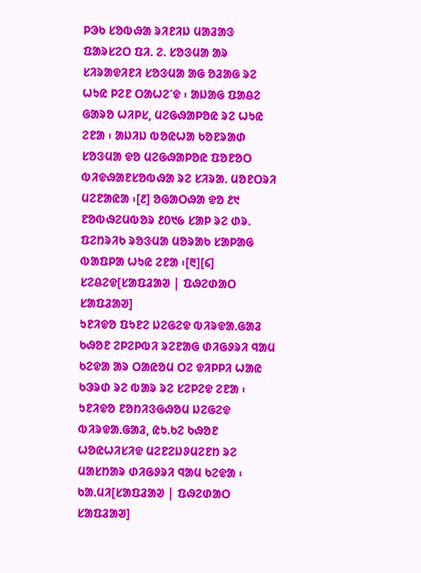ᱞᱳᱠ ᱥᱚᱵᱷᱟ ᱨᱤᱱᱤᱡ ᱢᱟᱲᱟᱝ ᱯᱟᱨᱥᱮᱛ ᱯᱤ. ᱮ. ᱥᱚᱝᱢᱟ ᱟᱨ ᱥᱤᱨᱟᱫᱤᱱᱤ ᱥᱚᱝᱢᱟ ᱟᱜ ᱚᱲᱟᱜ ᱨᱮ ᱦᱩᱭ ᱞᱮᱱ ᱛᱟᱦᱮᱸᱫ ᱾ ᱟᱡᱟᱜ ᱯᱟᱪᱮ ᱜᱟᱨᱚ ᱦᱤᱞᱥ, ᱢᱮᱜᱷᱟᱞᱚᱭ ᱨᱮ ᱦᱩᱭ ᱮᱱᱟ ᱾ ᱟᱡᱤᱡ ᱵᱚᱭᱦᱟ ᱠᱚᱱᱨᱟᱰ ᱥᱚᱝᱢᱟ ᱫᱚ ᱢᱮᱜᱷᱟᱞᱚᱭ ᱯᱚᱱᱚᱛ ᱵᱤᱫᱷᱟᱱᱥᱚᱵᱷᱟ ᱨᱮ ᱥᱤᱨᱟᱹ ᱢᱚᱱᱛᱨᱤ ᱢᱮᱱᱟᱭᱟ ᱾[᱒] ᱚᱜᱟᱛᱷᱟ ᱫᱚ ᱒᱑ ᱱᱚᱵᱷᱮᱢᱵᱚᱨ ᱒᱐᱑᱙ ᱥᱟᱞ ᱨᱮ ᱰᱨ. ᱯᱮᱴᱨᱤᱠ ᱨᱚᱝᱢᱟ ᱢᱚᱨᱟᱠ ᱥᱟᱞᱟᱜ ᱵᱟᱯᱞᱟ ᱦᱩᱭ ᱮᱱᱟ ᱾[᱓][᱔]
ᱥᱮᱪᱮᱫ[ᱥᱟᱯᱲᱟᱣ | ᱯᱷᱮᱰᱟᱛ ᱥᱟᱯᱲᱟᱣ]
ᱩᱱᱤᱫᱚ ᱯᱩᱱᱮ ᱡᱮᱜᱮᱫ ᱵᱤᱨᱫᱟᱹᱜᱟᱲ ᱠᱷᱚᱱ ᱮᱞᱮᱞᱵᱤ ᱨᱮᱱᱟᱜ ᱰᱤᱜᱽᱨᱤ ᱧᱟᱢ ᱠᱮᱫᱟ ᱟᱨ ᱛᱟᱭᱚᱢ ᱛᱮ ᱫᱤᱞᱞᱤ ᱦᱟᱭ ᱠᱳᱨᱰ ᱨᱮ ᱵᱟᱨ ᱨᱮ ᱥᱮᱞᱮᱫ ᱮᱱᱟ ᱾ ᱩᱱᱤᱫᱚ ᱱᱚᱴᱤᱝᱜᱷᱚᱢ ᱡᱮᱜᱮᱫ ᱵᱤᱨᱫᱟᱹᱜᱟᱲ, ᱭᱩ.ᱠᱮ ᱠᱷᱚᱱ ᱦᱚᱭᱦᱤᱥᱤᱫ ᱢᱮᱱᱮᱡᱽᱢᱮᱱᱴ ᱨᱮ ᱢᱟᱥᱴᱟᱨ ᱰᱤᱜᱽᱨᱤ ᱧᱟᱢ ᱠᱮᱫᱟ ᱾
ᱠᱟᱹᱢᱤ[ᱥᱟᱯᱲᱟᱣ | ᱯᱷᱮᱰᱟᱛ ᱥᱟᱯᱲᱟᱣ]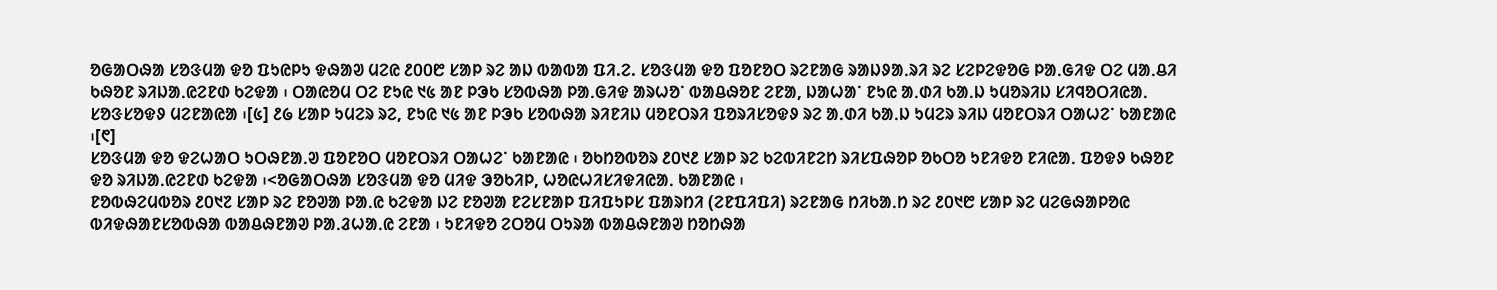ᱚᱜᱟᱛᱷᱟ ᱥᱚᱝᱢᱟ ᱫᱚ ᱯᱩᱭᱞᱩ ᱫᱷᱟᱣ ᱢᱮᱭ ᱒᱐᱐᱘ ᱥᱟᱞ ᱨᱮ ᱟᱡ ᱵᱟᱵᱟ ᱯᱤ.ᱮ. ᱥᱚᱝᱢᱟ ᱫᱚ ᱯᱚᱱᱚᱛ ᱨᱮᱱᱟᱜ ᱨᱟᱡᱽᱟᱹᱨᱤ ᱨᱮ ᱥᱮᱞᱮᱫᱚᱜ ᱞᱟᱹᱜᱤᱫ ᱛᱮ ᱢᱟᱹᱪᱤ ᱠᱷᱚᱱ ᱨᱤᱡᱟᱹᱭᱮᱱᱰ ᱠᱮᱫᱟ ᱾ ᱛᱟᱭᱚᱢ ᱛᱮ ᱱᱩᱭ ᱑᱕ ᱟᱱ ᱞᱳᱠ ᱥᱚᱵᱷᱟ ᱞᱟᱹᱜᱤᱫ ᱟᱨᱦᱚᱸ ᱵᱟᱪᱷᱚᱱ ᱮᱱᱟ, ᱡᱟᱦᱟᱸ ᱱᱩᱭ ᱟᱹᱰᱤ ᱠᱟᱹᱡ ᱩᱢᱚᱨᱤᱡ ᱥᱤᱧᱚᱛᱤᱭᱟᱹ ᱥᱚᱝᱥᱚᱫᱽ ᱢᱮᱱᱟᱭᱟ ᱾[᱕] ᱒᱙ ᱥᱟᱞ ᱩᱢᱮᱨ ᱨᱮ, ᱱᱩᱭ ᱑᱕ ᱟᱱ ᱞᱳᱠ ᱥᱚᱵᱷᱟ ᱨᱤᱱᱤᱡ ᱢᱚᱱᱛᱨᱤ ᱯᱚᱨᱤᱥᱚᱫᱽ ᱨᱮ ᱟᱹᱰᱤ ᱠᱟᱹᱡ ᱩᱢᱮᱨ ᱨᱤᱡ ᱢᱚᱱᱛᱨᱤ ᱛᱟᱦᱮᱸ ᱠᱟᱱᱟᱭ ᱾[᱖]
ᱥᱚᱝᱢᱟ ᱫᱚ ᱫᱮᱦᱟᱛ ᱩᱛᱷᱱᱟᱹᱣ ᱯᱚᱱᱚᱛ ᱢᱚᱱᱛᱨᱤ ᱛᱟᱦᱮᱸ ᱠᱟᱱᱟᱭ ᱾ ᱚᱠᱴᱚᱵᱚᱨ ᱒᱐᱑᱒ ᱥᱟᱞ ᱨᱮ ᱠᱮᱵᱤᱱᱮᱴ ᱨᱤᱥᱯᱷᱚᱞ ᱚᱠᱛᱚ ᱩᱱᱤᱫᱚ ᱱᱤᱭᱟᱹ ᱯᱚᱫᱽ ᱠᱷᱚᱱ ᱫᱚ ᱨᱤᱡᱟᱹᱭᱮᱱᱰ ᱠᱮᱫᱟ ᱾<ᱚᱜᱟᱛᱷᱟ ᱥᱚᱝᱢᱟ ᱫᱚ ᱢᱤᱫ ᱳᱚᱠᱤᱞ, ᱦᱚᱭᱦᱤᱥᱤᱫᱤᱭᱟᱹ ᱠᱟᱱᱟᱭ ᱾
ᱱᱚᱵᱷᱮᱢᱵᱚᱨ ᱒᱐᱑᱗ ᱥᱟᱞ ᱨᱮ ᱱᱚᱣᱟ ᱞᱟᱹᱭ ᱠᱮᱫᱟ ᱡᱮ ᱱᱚᱣᱟ ᱱᱮᱥᱱᱟᱞ ᱯᱤᱯᱩᱞᱥ ᱯᱟᱨᱴᱤ (ᱮᱱᱯᱤᱯᱤ) ᱨᱮᱱᱟᱜ ᱴᱤᱠᱟᱹᱴ ᱨᱮ ᱒᱐᱑᱘ ᱥᱟᱞ ᱨᱮ ᱢᱮᱜᱷᱟᱞᱚᱭ ᱵᱤᱫᱷᱟᱱᱥᱚᱵᱷᱟ ᱵᱟᱪᱷᱱᱟᱣ ᱞᱟᱹᱲᱦᱟᱹᱭ ᱮᱱᱟ ᱾ ᱩᱱᱤᱫᱚ ᱮᱛᱚᱢ ᱛᱩᱨᱟ ᱵᱟᱪᱷᱱᱟᱣ ᱴᱚᱴᱷᱟ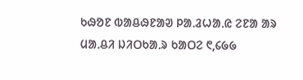ᱠᱷᱚᱱ ᱵᱟᱪᱷᱱᱟᱣ ᱞᱟᱹᱲᱦᱟᱹᱭ ᱮᱱᱟ ᱟᱨ ᱢᱟᱹᱪᱤ ᱡᱤᱛᱠᱟᱹᱨ ᱠᱟᱛᱮ ᱖,᱔᱙᱙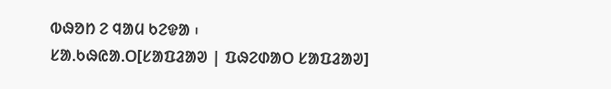ᱵᱷᱚᱴ ᱮ ᱧᱟᱢ ᱠᱮᱫᱟ ᱾
ᱥᱟᱹᱠᱷᱭᱟᱹᱛ[ᱥᱟᱯᱲᱟᱣ | ᱯᱷᱮᱰᱟᱛ ᱥᱟᱯᱲᱟᱣ]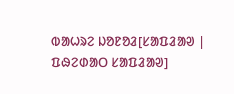ᱵᱟᱦᱨᱮ ᱡᱚᱱᱚᱲ[ᱥᱟᱯᱲᱟᱣ | ᱯᱷᱮᱰᱟᱛ ᱥᱟᱯᱲᱟᱣ]